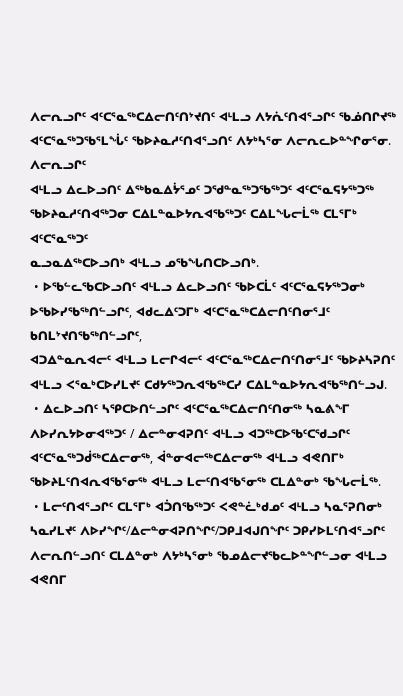ᐱᓕᕆᓗᒋᑦ ᐊᑦᑕᕐᓇᖅᑕᐃᓕᑎᑦᑎᔾᔪᑎᑦ ᐊᒻᒪᓗ ᐱᔭᕇᑦᑎᐊᕐᓗᒋᑦ ᖃᓅᑎᒋᔪᖅ ᐊᑦᑕᕐᓇᖅᑐᖃᕐᒪᖔᑦ ᖃᐅᔨᓇᓱᑦᑎᐊᕐᓗᑎᑦ ᐱᔭᒃᓴᕐᓂ ᐱᓕᕆᓚᐅᓐᖏᓂᕐᓂ. ᐱᓕᕆᓗᒋᑦ
ᐊᒻᒪᓗ ᐃᓚᐅᓗᑎᑦ ᐃᖅᑲᓇᐃᔮᕐᓄᑦ ᑐᖁᓐᓇᖅᑐᖃᖅᑐᑦ ᐊᑦᑕᕐᓇᕋᔭᖅᑐᖅ ᖃᐅᔨᓇᓱᑦᑎᐊᖅᑐᓂ ᑕᐃᒪᓐᓇᐅᔭᕆᐊᖃᖅᑐᑦ ᑕᐃᒪᖓᓕᒫᖅ ᑕᒪᕐᒥᒃ ᐊᑦᑕᕐᓇᖅᑐᑦ
ᓇᓗᓇᐃᖅᑕᐅᓗᑎᒃ ᐊᒻᒪᓗ ᓄᖃᖓᑎᑕᐅᓗᑎᒃ.
 • ᐅᖃᓪᓚᖃᑕᐅᓗᑎᑦ ᐊᒻᒪᓗ ᐃᓚᐅᓗᑎᑦ ᖃᐅᑕᒫᑦ ᐊᑦᑕᕐᓇᕋᔭᖅᑐᓂᒃ ᐅᖃᐅᓯᖃᖅᑎᓪᓗᒋᑦ, ᐊᑯᓚᐃᑦᑐᒥᒃ ᐊᑦᑕᕐᓇᖅᑕᐃᓕᑎᑦᑎᓂᕐᒧᑦ ᑲᑎᒪᔾᔪᑎᖃᖅᑎᓪᓗᒋᑦ,
ᐊᑐᐃᓐᓇᕆᐊᓕᑦ ᐊᒻᒪᓗ ᒪᓕᒋᐊᓕᑦ ᐊᑦᑕᕐᓇᖅᑕᐃᓕᑎᑦᑎᓂᕐᒧᑦ ᖃᐅᔨᓴᕈᑎᑦ ᐊᒻᒪᓗ ᐸᕐᓇᒃᑕᐅᓯᒪᔪᑦ ᑕᑯᔭᖅᑐᕆᐊᖃᖅᑕᓯ ᑕᐃᒪᓐᓇᐅᔭᕆᐊᖃᖅᑎᓪᓗᒍ.
 • ᐃᓚᐅᓗᑎᑦ ᓴᕿᑕᐅᑎᓪᓗᒋᑦ ᐊᑦᑕᕐᓇᖅᑕᐃᓕᑎᑦᑎᓂᖅ ᓴᓇᕕᖕᒥ ᐱᐅᓯᕆᔭᐅᓂᐊᖅᑐᑦ / ᐃᓕᓐᓂᐊᕈᑎᑦ ᐊᒻᒪᓗ ᐊᑐᖅᑕᐅᖃᑦᑕᖁᓗᒋᑦ
ᐊᑦᑕᕐᓇᖅᑐᑰᖅᑕᐃᓕᓂᖅ, ᐋᓐᓂᐊᓕᖅᑕᐃᓕᓂᖅ ᐊᒻᒪᓗ ᐊᕙᑎᒥᒃ ᖃᐅᔨᒪᑦᑎᐊᕆᐊᖃᕐᓂᖅ ᐊᒻᒪᓗ ᒪᓕᑦᑎᐊᖃᕐᓂᖅ ᑕᒪᐃᓐᓂᒃ ᖃᖓᓕᒫᖅ.
 • ᒪᓕᑦᑎᐊᕐᓗᒋᑦ ᑕᒪᕐᒥᒃ ᐊᑑᑎᖃᖅᑐᑦ ᐸᕙᓐᓛᒃᑯᓄᑦ ᐊᒻᒪᓗ ᓴᓇᕐᕈᑎᓂᒃ ᓴᓇᓯᒪᔪᑦ ᐱᐅᓯᖏᑦ/ᐃᓕᓐᓂᐊᕈᑎᖏᑦ/ᑐᑭᒧᐊᒍᑎᖏᑦ ᑐᑭᓯᐅᒪᑦᑎᐊᕐᓗᒋᑦ
ᐱᓕᕆᑎᓪᓗᑎᑦ ᑕᒪᐃᓐᓂᒃ ᐱᔭᒃᓴᕐᓂᒃ ᖃᓄᐃᓕᔪᖃᓚᐅᓐᖏᓪᓗᓂ ᐊᒻᒪᓗ ᐊᕙᑎᒥ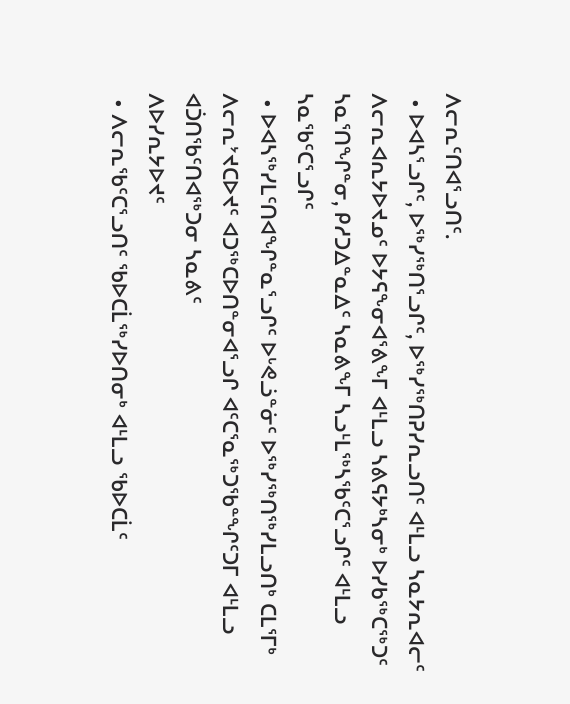ᐱᓕᕆᑦᑎᐊᕐᓗᑎᑦ.
 • ᐅᐊᓴᕐᓗᒋᑦ, ᐅᖅᓯᖅᑎᕐᓗᒋᑦ, ᐅᖅᓯᖅᑎᕈᓯᕆᓗᑎᑦ ᐊᒻᒪᓗ ᓴᓇᔭᕆᐊᓕᑦ ᐱᓕᕆᐊᕆᔭᐅᔪᓄᑦ ᐅᔭᕋᖕᓂᐊᕐᕕᖕᒥ ᐊᒻᒪᓗ ᓴᕕᕋᔭᒃᓴᓂᒃ ᐅᓯᑲᖅᑕᖅᑐᑦ
ᓴᓇᕐᑎᖏᓐᓂ, ᑭᓱᑐᐃᓐᓇᐃᑦ ᓴᓇᕕᖕᒥ ᓴᓗᒻᒪᖅᓴᖃᑦᑕᕐᓗᒋᑦ ᐊᒻᒪᓗ ᓴᓇᖃᑦᑕᕐᓗᒋᑦ
 • ᐅᐊᓴᖅᓯᒪᑦᑎᐊᖏᓐᓇᕐᓗᒋᑦ ᐅᒡᕙᓘᓐᓃᑦ ᐅᖅᓯᖅᑎᖅᓯᒪᓗᑎᒃ ᑕᒪᕐᒥᒃ ᐱᓕᕆᔾᔪᑕᐅᔪᑦ ᐊᑐᖅᑕᐅᑎᓐᓂᐊᕐᓗᒋ ᐊᑦᑕᕐᓇᖅᑐᖃᓐᖏᑦᑐᒥ ᐊᒻᒪᓗ
ᐊᑑᑎᖃᑦᑎᐊᖅᑐᓂ ᓴᓇᕕᑦ
ᐱᐅᓯᕆᔭᐅᔪᑦ
 • ᐱᓕᕆᖃᑦᑕᕐᓗᑎᑦ ᖃᐅᑕᒫᖅᓯᐅᑎᓂᒃ ᐊᒻᒪᓗ ᖃᐅᑕᒫᑦ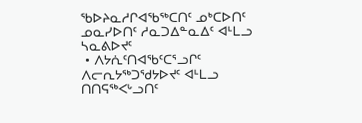ᖃᐅᔨᓇᓱᒋᐊᖃᖅᑕᑎᑦ ᓄᒃᑕᐅᑎᑦ ᓄᓇᓯᐅᑎᑦ ᓱᓇᑐᐃᓐᓇᐃᑦ ᐊᒻᒪᓗ
ᓴᓇᕕᐅᔪᑦ
 • ᐱᔭᕇᑦᑎᐊᖃᑦᑕᕐᓗᒋᑦ ᐱᓕᕆᔭᖅᑐᖁᔭᐅᔪᑦ ᐊᒻᒪᓗ ᑎᑎᕋᖅᐸᒡᓗᑎᑦ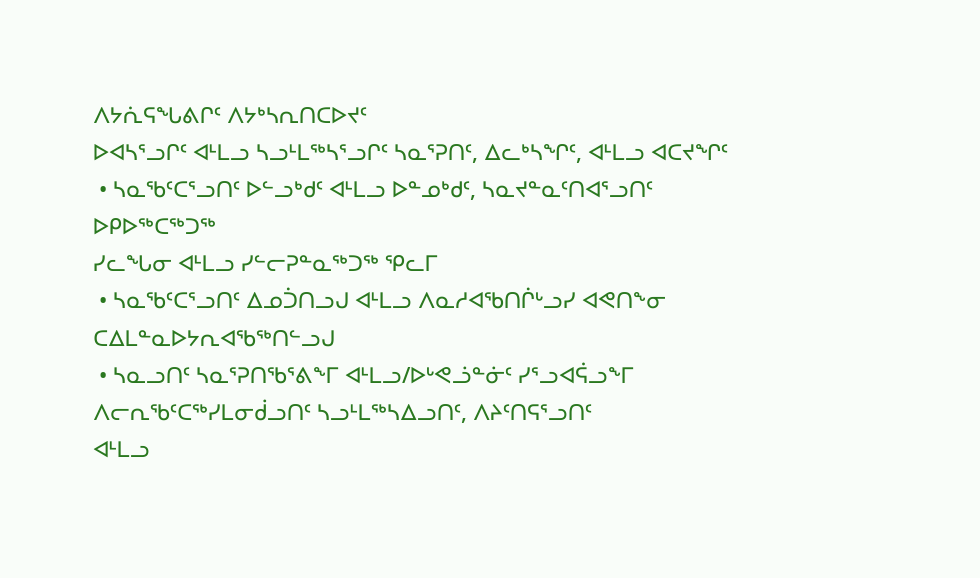ᐱᔭᕇᕋᖓᕕᒋᑦ ᐱᔭᒃᓴᕆᑎᑕᐅᔪᑦ
ᐅᐊᓴᕐᓗᒋᑦ ᐊᒻᒪᓗ ᓴᓗᒻᒪᖅᓴᕐᓗᒋᑦ ᓴᓇᕐᕈᑎᑦ, ᐃᓚᒃᓴᖏᑦ, ᐊᒻᒪᓗ ᐊᑕᔪᖏᑦ
 • ᓴᓇᖃᑦᑕᕐᓗᑎᑦ ᐅᓪᓗᒃᑯᑦ ᐊᒻᒪᓗ ᐅᓐᓄᒃᑯᑦ, ᓴᓇᔪᓐᓇᑦᑎᐊᕐᓗᑎᑦ ᐅᑭᐅᖅᑕᖅᑐᖅ
ᓯᓚᖓᓂ ᐊᒻᒪᓗ ᓯᓪᓕᕈᓐᓇᖅᑐᖅ ᕿᓚᒥ
 • ᓴᓇᖃᑦᑕᕐᓗᑎᑦ ᐃᓄᑑᑎᓗᒍ ᐊᒻᒪᓗ ᐱᓇᓱᐊᖃᑎᒌᒡᓗᓯ ᐊᕙᑎᖕᓂ
ᑕᐃᒪᓐᓇᐅᔭᕆᐊᖃᖅᑎᓪᓗᒍ
 • ᓴᓇᓗᑎᑦ ᓴᓇᕐᕈᑎᖃᕐᕕᖕᒥ ᐊᒻᒪᓗ/ᐅᒡᕙᓘᓐᓃᑦ ᓯᕐᓗᐊᕌᓗᖕᒥ
ᐱᓕᕆᖃᑦᑕᖅᓯᒪᓂᑰᓗᑎᑦ ᓴᓗᒻᒪᖅᓴᐃᓗᑎᑦ, ᐱᔨᑦᑎᕋᕐᓗᑎᑦ
ᐊᒻᒪᓗ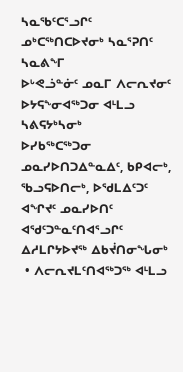ᓴᓇᖃᑦᑕᕐᓗᒋᑦ ᓄᒃᑕᖅᑎᑕᐅᔪᓂᒃ ᓴᓇᕐᕈᑎᑦ ᓴᓇᕕᖕᒥ
ᐅᒡᕙᓘᓐᓃᑦ ᓄᓇᒥ ᐱᓕᕆᔪᓂᑦ ᐅᔭᕋᖕᓂᐊᖅᑐᓂ ᐊᒻᒪᓗ ᓴᕕᕋᔭᒃᓴᓂᒃ
ᐅᓯᑲᖅᑕᖅᑐᓂ
ᓄᓇᓯᐅᑎᑐᐃᓐᓇᐃᑦ, ᑲᑭᐊᓕᒃ, ᖃᓗᕋᐅᑎᓕᒃ, ᐅᖁᒪᐃᑦᑐᑦ ᐊᖏᔪᑦ ᓄᓇᓯᐅᑎᑦ
ᐊᖁᑦᑐᓐᓇᑦᑎᐊᕐᓗᒋᑦ ᐃᓱᒪᒋᔭᐅᔪᖅ ᐃᑲᔫᑎᓂᖓᓂᒃ
 • ᐱᓕᕆᔪᒪᑦᑎᐊᖅᑐᖅ ᐊᒻᒪᓗ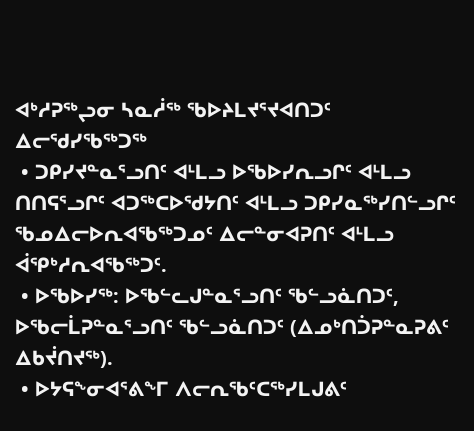ᐊᒃᓱᕈᖅᖢᓂ ᓴᓇᓲᖅ ᖃᐅᔨᒪᔪᕐᔪᐊᑎᑐᑦ ᐃᓕᖁᓯᖃᖅᑐᖅ
 • ᑐᑭᓯᔪᓐᓇᕐᓗᑎᑦ ᐊᒻᒪᓗ ᐅᖃᐅᓯᕆᓗᒋᑦ ᐊᒻᒪᓗ ᑎᑎᕋᕐᓗᒋᑦ ᐊᑐᖅᑕᐅᖁᔭᑎᑦ ᐊᒻᒪᓗ ᑐᑭᓯᓇᖅᓯᑎᓪᓗᒋᑦ
ᖃᓄᐃᓕᐅᕆᐊᖃᖅᑐᓄᑦ ᐃᓕᓐᓂᐊᕈᑎᑦ ᐊᒻᒪᓗ ᐋᕿᒃᓱᕆᐊᖃᖅᑐᑦ.
 • ᐅᖃᐅᓯᖅ: ᐅᖃᓪᓚᒍᓐᓇᕐᓗᑎᑦ ᖃᓪᓗᓈᑎᑐᑦ, ᐅᖃᓕᒫᕈᓐᓇᕐᓗᑎᑦ ᖃᓪᓗᓈᑎᑐᑦ (ᐃᓄᒃᑎᑑᕈᓐᓇᕈᕕᑦ ᐃᑲᔫᑎᔪᖅ).
 • ᐅᔭᕋᖕᓂᐊᕐᕕᖕᒥ ᐱᓕᕆᖃᑦᑕᖅᓯᒪᒍᕕᑦ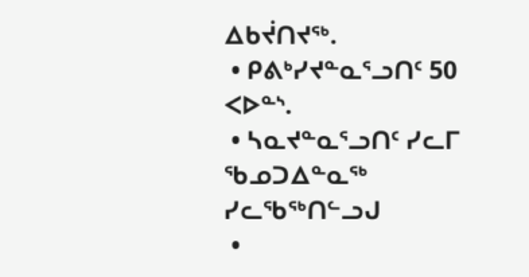ᐃᑲᔫᑎᔪᖅ.
 • ᑭᕕᒃᓯᔪᓐᓇᕐᓗᑎᑦ 50 ᐸᐅᓐᔅ.
 • ᓴᓇᔪᓐᓇᕐᓗᑎᑦ ᓯᓚᒥ ᖃᓄᑐᐃᓐᓇᖅ ᓯᓚᖃᖅᑎᓪᓗᒍ
 •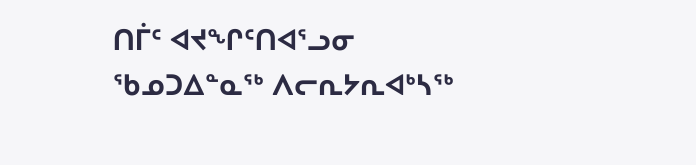ᑎᒦᑦ ᐊᔪᖏᑦᑎᐊᕐᓗᓂ ᖃᓄᑐᐃᓐᓇᖅ ᐱᓕᕆᔭᕆᐊᒃᓴᖅ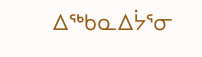ᐃᖅᑲᓇᐃᔮᕐᓂ